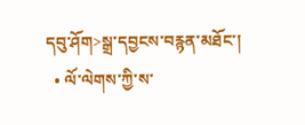དབུ་ཤོག>སྒྲ་དབྱངས་བརྙན་མཐོང་།
  • ལོ་ལེགས་ཀྱི་ས་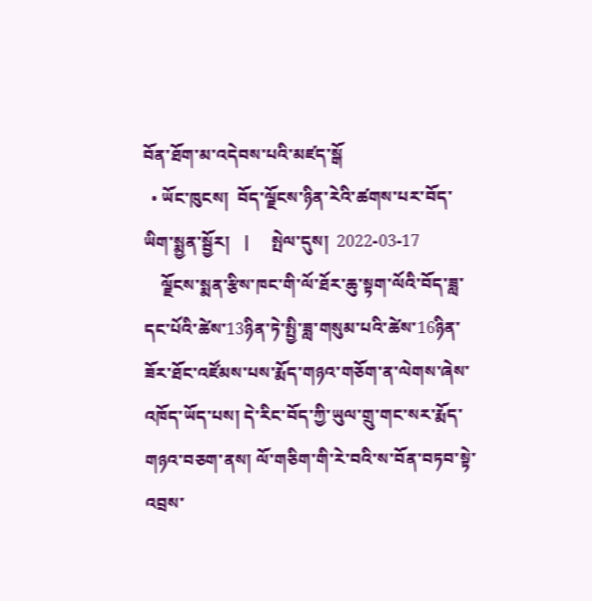བོན་ཐོག་མ་འདེབས་པའི་མཛད་སྒོ
  • ཡོང་ཁུངས།  བོད་ལྗོངས་ཉིན་རེའི་ཚགས་པར་བོད་ཡིག་སྨྱན་སྦྱོར།   |     སྤེལ་དུས།  2022-03-17
    ལྗོངས་སྨན་རྩིས་ཁང་གི་ལོ་ཐོར་ཆུ་སྟག་ལོའི་བོད་ཟླ་དང་པོའི་ཚེས་13ཉིན་ཏེ་སྤྱི་ཟླ་གསུམ་པའི་ཚེས་16ཉིན་ཟོར་ཐོང་འཛོམས་པས་རྨོད་གཉའ་གཅོག་ན་ལེགས་ཞེས་འཁོད་ཡོད་པས། དེ་རིང་བོད་ཀྱི་ཡུལ་གྲུ་གང་སར་རྨོད་གཉའ་བཅག་ནས། ལོ་གཅིག་གི་རེ་བའི་ས་བོན་བཏབ་སྟེ་འབྲས་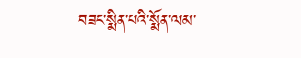བཟང་སྨིན་པའི་སྨོན་ལམ་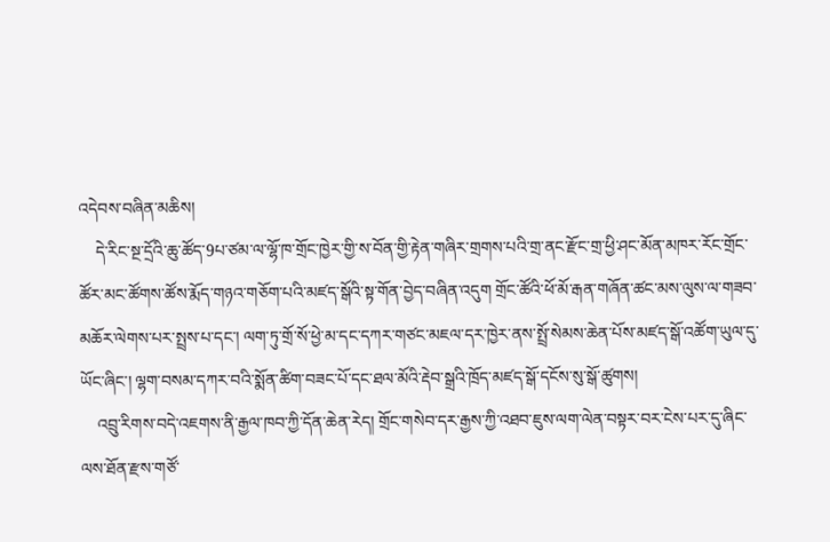འདེབས་བཞིན་མཆིས།
    དེ་རིང་སྔ་དྲོའི་ཆུ་ཚོད་9པ་ཙམ་ལ་ལྷོ་ཁ་གྲོང་ཁྱེར་གྱི་ས་བོན་གྱི་རྟེན་གཞིར་གྲགས་པའི་གྲ་ནང་རྫོང་གྲ་ཕྱི་ཤང་མོན་མཁར་རོང་གྲོང་ཚོར་མང་ཚོགས་ཚོས་རྨོད་གཉའ་གཅོག་པའི་མཛད་སྒོའི་སྟ་གོན་བྱེད་བཞིན་འདུག གྲོང་ཚོའི་ཕོ་མོ་རྒན་གཞོན་ཚང་མས་ལུས་ལ་གཟབ་མཆོར་ལེགས་པར་སྤྲས་པ་དང་། ལག་ཏུ་གྲོ་སོ་ཕྱེ་མ་དང་དཀར་གཙང་མཇལ་དར་ཁྱེར་ནས་སྤྲོ་སེམས་ཆེན་པོས་མཛད་སྒོ་འཚོག་ཡུལ་དུ་ཡོང་ཞིང་། ལྷག་བསམ་དཀར་བའི་སྨོན་ཚིག་བཟང་པོ་དང་ཐལ་མོའི་རྡེབ་སྒྲའི་ཁྲོད་མཛད་སྒོ་དངོས་སུ་སྒོ་ཚུགས།
    འབྲུ་རིགས་བདེ་འཇགས་ནི་རྒྱལ་ཁབ་ཀྱི་དོན་ཆེན་རེད། གྲོང་གསེབ་དར་རྒྱས་ཀྱི་འཐབ་ཇུས་ལག་ལེན་བསྟར་བར་ངེས་པར་དུ་ཞིང་ལས་ཐོན་རྫས་གཙོ་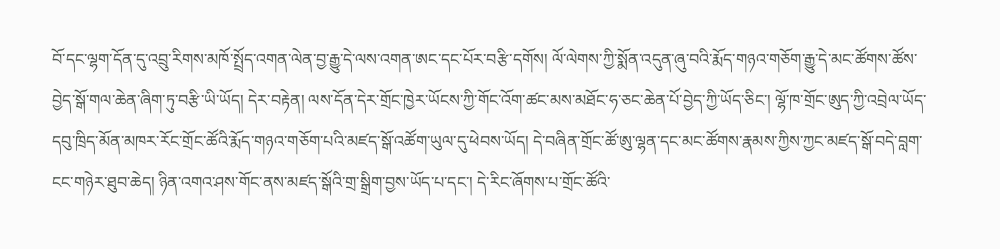བོ་དང་ལྷག་དོན་དུ་འབྲུ་རིགས་མཁོ་སྤྲོད་འགན་ལེན་བྱ་རྒྱུ་དེ་ལས་འགན་ཨང་དང་པོར་བརྩི་དགོས། ལོ་ལེགས་ཀྱི་སྨོན་འདུན་ཞུ་བའི་རྨོད་གཉའ་གཅོག་རྒྱུ་དེ་མང་ཚོགས་ཚོས་བྱེད་སྒོ་གལ་ཆེན་ཞིག་ཏུ་བརྩི་ཡི་ཡོད། དེར་བརྟེན། ལས་དོན་དེར་གྲོང་ཁྱེར་ཡོངས་ཀྱི་གོང་འོག་ཚང་མས་མཐོང་ཧ་ཅང་ཆེན་པོ་བྱེད་ཀྱི་ཡོད་ཅིང་། ལྷོ་ཁ་གྲོང་ཨུད་ཀྱི་འབྲེལ་ཡོད་དབུ་ཁྲིད་མོན་མཁར་རོང་གྲོང་ཚོའི་རྨོད་གཉའ་གཅོག་པའི་མཛད་སྒོ་འཚོག་ཡུལ་དུ་ཕེབས་ཡོད། དེ་བཞིན་གྲོང་ཚོ་ཨུ་ལྷན་དང་མང་ཚོགས་རྣམས་ཀྱིས་ཀྱང་མཛད་སྒོ་བདེ་བླག་ངང་གཉེར་ཐུབ་ཆེད། ཉིན་འགའ་ཤས་གོང་ནས་མཛད་སྒོའི་གྲ་སྒྲིག་བྱས་ཡོད་པ་དང་། དེ་རིང་ཞོགས་པ་གྲོང་ཚོའི་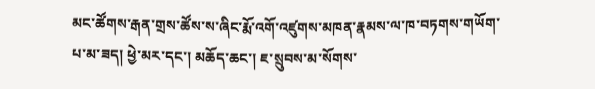མང་ཚོགས་རྒན་གྲས་ཚོས་ས་ཞིང་རྨོ་འགོ་འཛུགས་མཁན་རྣམས་ལ་ཁ་བཏགས་གཡོག་པ་མ་ཟད། ཕྱེ་མར་དང་། མཆོད་ཆང་། ཇ་སྲུབས་མ་སོགས་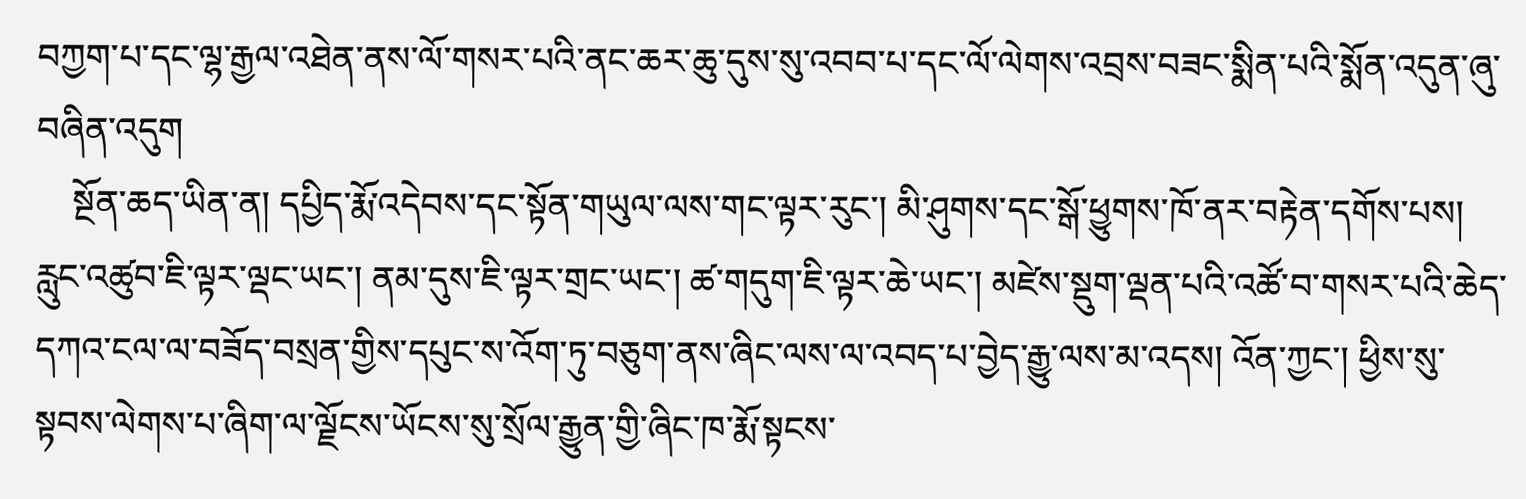བཀྱག་པ་དང་ལྷ་རྒྱལ་འཐེན་ནས་ལོ་གསར་པའི་ནང་ཆར་ཆུ་དུས་སུ་འབབ་པ་དང་ལོ་ལེགས་འབྲས་བཟང་སྨིན་པའི་སྨོན་འདུན་ཞུ་བཞིན་འདུག
    སྔོན་ཆད་ཡིན་ན། དཔྱིད་རྨོ་འདེབས་དང་སྟོན་གཡུལ་ལས་གང་ལྟར་རུང་། མི་ཤུགས་དང་སྒོ་ཕྱུགས་ཁོ་ནར་བརྟེན་དགོས་པས། རླུང་འཚུབ་ཇི་ལྟར་ལྡང་ཡང་། ནམ་དུས་ཇི་ལྟར་གྲང་ཡང་། ཚ་གདུག་ཇི་ལྟར་ཆེ་ཡང་། མཛེས་སྡུག་ལྡན་པའི་འཚོ་བ་གསར་པའི་ཆེད་དཀའ་ངལ་ལ་བཟོད་བསྲན་གྱིས་དཔུང་ས་འོག་ཏུ་བཅུག་ནས་ཞིང་ལས་ལ་འབད་པ་བྱེད་རྒྱུ་ལས་མ་འདས། འོན་ཀྱང་། ཕྱིས་སུ་སྟབས་ལེགས་པ་ཞིག་ལ་ལྗོངས་ཡོངས་སུ་སྲོལ་རྒྱུན་གྱི་ཞིང་ཁ་རྨོ་སྟངས་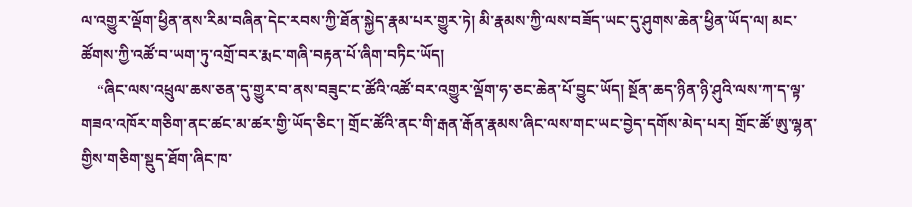ལ་འགྱུར་ལྡོག་ཕྱིན་ནས་རིམ་བཞིན་དེང་རབས་ཀྱི་ཐོན་སྐྱེད་རྣམ་པར་གྱུར་ཏེ། མི་རྣམས་ཀྱི་ལས་བཟོད་ཡང་དུ་ཤུགས་ཆེན་ཕྱིན་ཡོད་ལ། མང་ཚོགས་ཀྱི་འཚོ་བ་ཡག་ཏུ་འགྲོ་བར་རྨང་གཞི་བརྟན་པོ་ཞིག་བཏིང་ཡོད།
    “ཞིང་ལས་འཕྲུལ་ཆས་ཅན་དུ་གྱུར་བ་ནས་བཟུང་ང་ཚོའི་འཚོ་བར་འགྱུར་ལྡོག་ཧ་ཅང་ཆེན་པོ་བྱུང་ཡོད། སྔོན་ཆད་ཉིན་ཉི་ཤུའི་ལས་ཀ་ད་ལྟ་གཟའ་འཁོར་གཅིག་ནང་ཚང་མ་ཚར་གྱི་ཡོད་ཅིང་། གྲོང་ཚོའི་ནང་གི་རྒན་རྒོན་རྣམས་ཞིང་ལས་གང་ཡང་བྱེད་དགོས་མེད་པར། གྲོང་ཚོ་ཨུ་ལྷན་གྱིས་གཅིག་སྡུད་ཐོག་ཞིང་ཁ་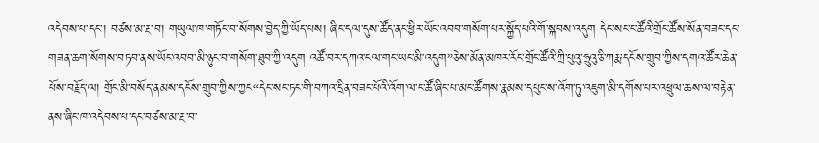འདེབས་པ་དང་། བཙས་མ་རྔ་བ། གཡུལ་ཁ་གཏོང་བ་སོགས་བྱེད་ཀྱི་ཡོད་པས། ཞིང་དལ་དུས་ཚོད་ནང་ཕྱིར་ཡོང་འབབ་གསོག་པར་སྐྱོད་པའི་གོ་སྐབས་འདུག དེང་སང་ང་ཚོའི་གྲོང་ཚོས་སོན་བཟང་དང་གཟན་ཆག་སོགས་བཏབ་ནས་ཡོང་འབབ་མི་ཉུང་བ་གསོག་ཐུབ་ཀྱི་འདུག འཚོ་བར་དཀའ་ངལ་གང་ཡང་མི་འདུག”ཅེས་མོན་མཁར་རོང་གྲོང་ཚོའི་ཀྲི་པུའུ་ཧྲུའུ་ཅི་ཀརྨ་དངོས་གྲུབ་ཀྱིས་དགའ་ཚོར་ཆེན་པོས་བརྗོད་ལ། གྲོང་མི་བསོད་ནམས་དངོས་གྲུབ་ཀྱིས་ཀྱང“དེང་སང་ཏང་གི་བཀའ་དྲིན་བཟང་པོའི་འོག་ལ་ང་ཚོ་ཞིང་པ་མང་ཚོགས་རྣམས་དཔུང་ས་འོག་ཏུ་འཇུག་མི་དགོས་པར་འཕྲུལ་ཆས་ལ་བརྟེན་ནས་ཞིང་ཁ་འདེབས་པ་དང་བཙས་མ་རྔ་བ་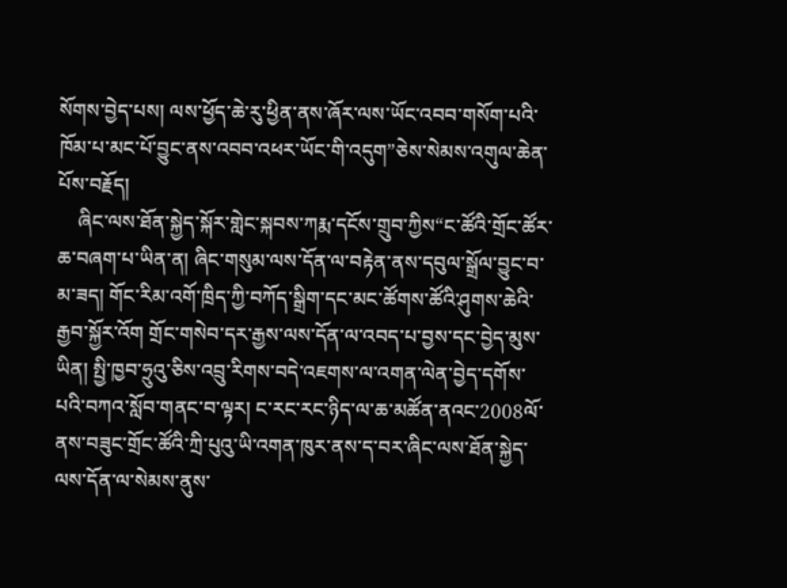སོགས་བྱེད་པས། ལས་ཕྱོད་ཆེ་རུ་ཕྱིན་ནས་ཞོར་ལས་ཡོང་འབབ་གསོག་པའི་ཁོམ་པ་མང་པོ་བྱུང་ནས་འབབ་འཕར་ཡོང་གི་འདུག”ཅེས་སེམས་འགུལ་ཆེན་པོས་བརྗོད།
    ཞིང་ལས་ཐོན་སྐྱེད་སྐོར་གླེང་སྐབས་ཀརྨ་དངོས་གྲུབ་ཀྱིས“ང་ཚོའི་གྲོང་ཚོར་ཆ་བཞག་པ་ཡིན་ན། ཞིང་གསུམ་ལས་དོན་ལ་བརྟེན་ནས་དབུལ་སྒྲོལ་བྱུང་བ་མ་ཟད། གོང་རིམ་འགོ་ཁྲིད་ཀྱི་བཀོད་སྒྲིག་དང་མང་ཚོགས་ཚོའི་ཤུགས་ཆེའི་རྒྱབ་སྐྱོར་འོག གྲོང་གསེབ་དར་རྒྱས་ལས་དོན་ལ་འབད་པ་བྱས་དང་བྱེད་མུས་ཡིན། སྤྱི་ཁྱབ་ཧྲུའུ་ཅིས་འབྲུ་རིགས་བདེ་འཇགས་ལ་འགན་ལེན་བྱེད་དགོས་པའི་བཀའ་སློབ་གནང་བ་ལྟར། ང་རང་རང་ཉིད་ལ་ཆ་མཚོན་ནའང་2008ལོ་ནས་བཟུང་གྲོང་ཚོའི་ཀྲི་པུའུ་ཡི་འགན་ཁུར་ནས་ད་བར་ཞིང་ལས་ཐོན་སྐྱེད་ལས་དོན་ལ་སེམས་ནུས་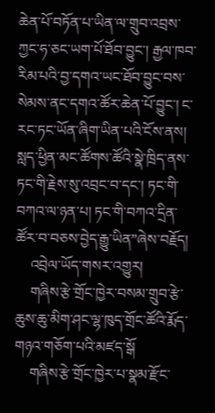ཆེན་པོ་བཏོན་པ་ཡིན་ལ་གྲུབ་འབྲས་ཀྱང་ཧ་ཅང་ཡག་པོ་ཐོབ་བྱུང་། རྒྱལ་ཁབ་རིམ་པའི་བྱ་དགའ་ཡང་ཐོབ་བྱུང་བས་སེམས་ནང་དགའ་ཚོར་ཆེན་པོ་བྱུང་། ང་རང་ཏང་ཡོན་ཞིག་ཡིན་པའི་ངོས་ནས། སླད་ཕྱིན་མང་ཚོགས་ཚོའི་སྣེ་ཁྲིད་ནས་ཏང་གི་རྗེས་སུ་འབྲང་བ་དང་། ཏང་གི་བཀའ་ལ་ཉན་པ། ཏང་གི་བཀའ་དྲིན་ཚོར་བ་བཅས་བྱེད་རྒྱུ་ཡིན”ཞེས་བརྗོད།
    འབྲེལ་ཡོད་གསར་འགྱུར།
    གཞིས་རྩེ་གྲོང་ཁྱེར་བསམ་གྲུབ་རྩེ་ཆུས་ཆུ་མིག་ཤང་ལྷ་ཁུད་གྲོང་ཚོའི་རྨོད་གཉའ་གཅོག་པའི་མཛད་སྒོ
    གཞིས་རྩེ་གྲོང་ཁྱེར་པ་སྣམ་རྫོང་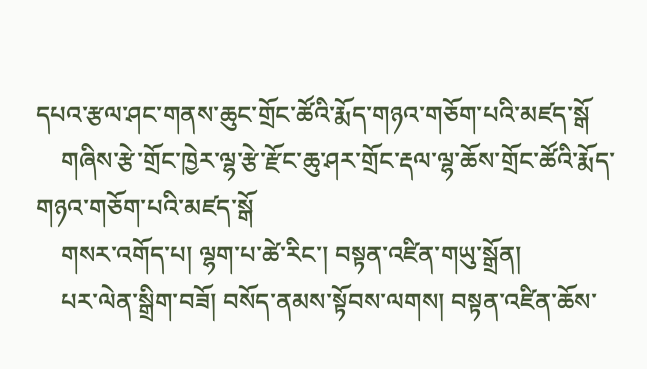དཔའ་རྩལ་ཤང་གནས་ཆུང་གྲོང་ཚོའི་རྨོད་གཉའ་གཅོག་པའི་མཛད་སྒོ
    གཞིས་རྩེ་གྲོང་ཁྱེར་ལྷ་རྩེ་རྫོང་ཆུ་ཤར་གྲོང་རྡལ་ལྷ་ཆོས་གྲོང་ཚོའི་རྨོད་གཉའ་གཅོག་པའི་མཛད་སྒོ
    གསར་འགོད་པ། ལྷག་པ་ཚེ་རིང་། བསྟན་འཛིན་གཡུ་སྒྲོན།
    པར་ལེན་སྒྲིག་བཟོ། བསོད་ནམས་སྟོབས་ལགས། བསྟན་འཛིན་ཆོས་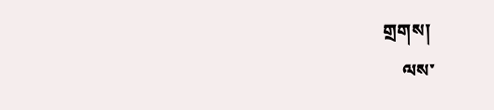གྲགས།
    ལས་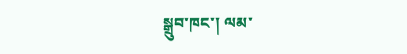སྒྲུབ་ཁང་། ལམ་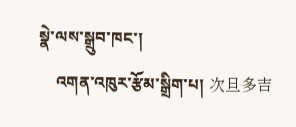སྣེ་ལས་སྒྲུབ་ཁང་།
    འགན་འཁུར་རྩོམ་སྒྲིག་པ། 次旦多吉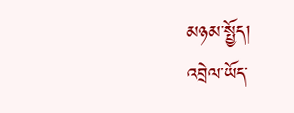མཉམ་སྤྱོད།
འབྲེལ་ཡོད་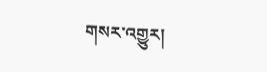གསར་འགྱུར།